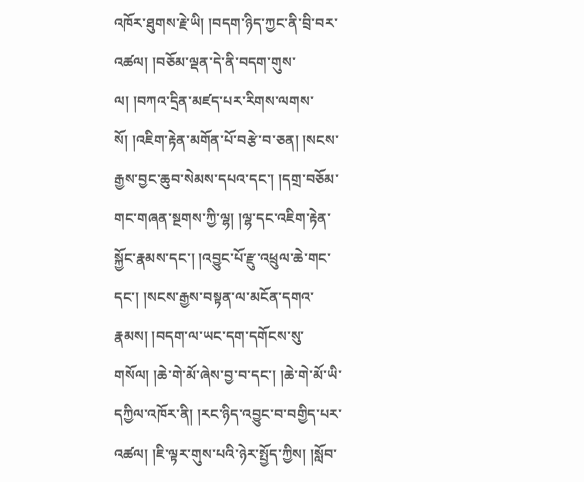འཁོར་ཐུགས་རྗེ་ཡི། །བདག་ཉིད་ཀྱང་ནི་བྲི་བར་འཚལ། །བཅོམ་ལྡན་དེ་ནི་བདག་གུས་ལ། །བཀའ་དྲིན་མཛད་པར་རིགས་ལགས་སོ། །འཇིག་རྟེན་མགོན་པོ་བརྩེ་བ་ཅན། །སངས་རྒྱས་བྱང་ཆུབ་སེམས་དཔའ་དང་། །དགྲ་བཅོམ་གང་གཞན་སྔགས་ཀྱི་ལྷ། །ལྷ་དང་འཇིག་རྟེན་སྐྱོང་རྣམས་དང་། །འབྱུང་པོ་རྫུ་འཕྲུལ་ཆེ་གང་དང་། །སངས་རྒྱས་བསྟན་ལ་མངོན་དགའ་རྣམས། །བདག་ལ་ཡང་དག་དགོངས་སུ་གསོལ། །ཆེ་གེ་མོ་ཞེས་བྱ་བ་དང་། །ཆེ་གེ་མོ་ཡི་དཀྱིལ་འཁོར་ནི། །རང་ཉིད་འབྱུང་བ་བགྱིད་པར་འཚལ། །ཇི་ལྟར་གུས་པའི་ཉེར་སྤྱོད་ཀྱིས། །སློབ་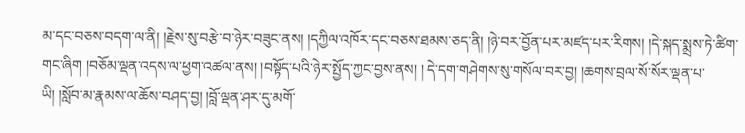མ་དང་བཅས་བདག་ལ་ནི། །རྗེས་སུ་བརྩེ་བ་ཉེར་བཟུང་ནས། །དཀྱིལ་འཁོར་དང་བཅས་ཐམས་ཅད་ནི། །ཉེ་བར་བྱོན་པར་མཛད་པར་རིགས། །དེ་སྐད་སྨྲས་ཏེ་ཚིག་གང་ཞིག །བཅོམ་ལྡན་འདས་ལ་ཕྱག་འཚལ་ནས། །བསྟོད་པའི་ཉེར་སྤྱོད་ཀྱང་བྱས་ནས། ། དེ་དག་གཤེགས་སུ་གསོལ་བར་བྱ། །ཆགས་བྲལ་སོ་སོར་ལྡན་པ་ཡི། །སློབ་མ་རྣམས་ལ་ཆོས་བཤད་བྱ། །བློ་ལྡན་ཤར་དུ་མགོ་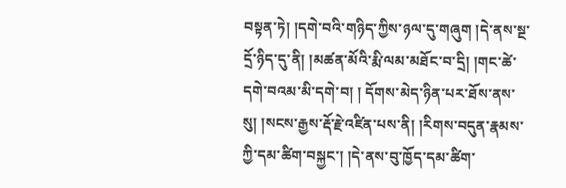བསྟན་ཏེ། །དགེ་བའི་གཉིད་ཀྱིས་ཉལ་དུ་གཞུག །དེ་ནས་སྔ་དྲོ་ཉིད་དུ་ནི། །མཚན་མོའི་རྨི་ལམ་མཐོང་བ་དྲི། །གང་ཚེ་དགེ་བའམ་མི་དགེ་བ། ། དོགས་མེད་ཉིན་པར་ཐོས་ནས་སུ། །སངས་རྒྱས་རྡོ་རྗེ་འཛིན་པས་ནི། །རིགས་བདུན་རྣམས་ཀྱི་དམ་ཚིག་བསྐྱང་། །དེ་ནས་བུ་ཁྱོད་དམ་ཚིག་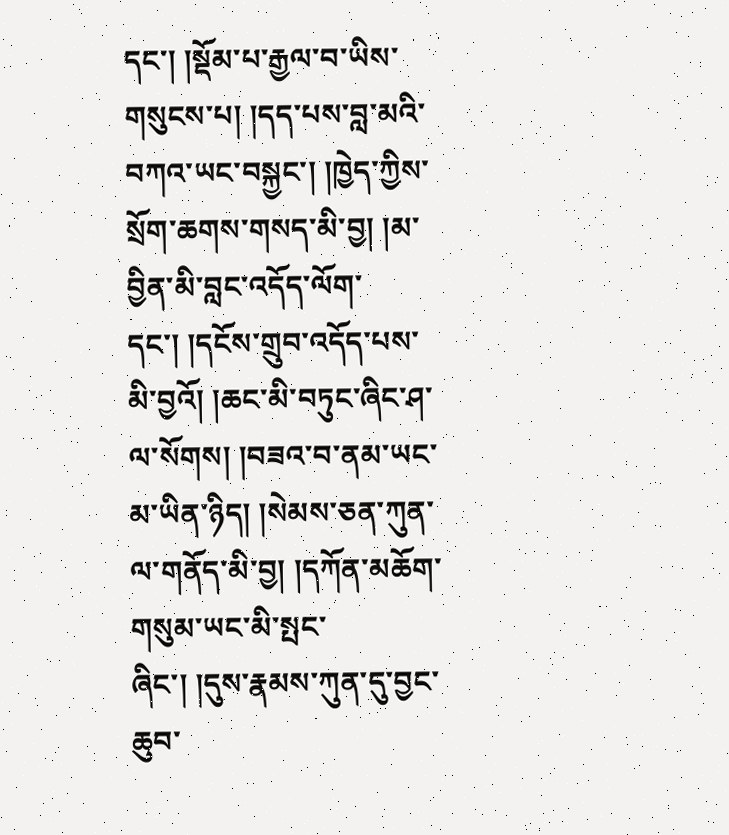དང་། །སྡོམ་པ་རྒྱལ་བ་ཡིས་གསུངས་པ། །དད་པས་བླ་མའི་བཀའ་ཡང་བསྐྱང་། །ཁྱེད་ཀྱིས་སྲོག་ཆགས་གསད་མི་བྱ། །མ་བྱིན་མི་བླང་འདོད་ལོག་དང་། །དངོས་གྲུབ་འདོད་པས་མི་བྱའོ། །ཆང་མི་བཏུང་ཞིང་ཤ་ལ་སོགས། །བཟའ་བ་ནམ་ཡང་མ་ཡིན་ཉིད། །སེམས་ཅན་ཀུན་ལ་གནོད་མི་བྱ། །དཀོན་མཆོག་གསུམ་ཡང་མི་སྤང་ཞིང་། །དུས་རྣམས་ཀུན་དུ་བྱང་ཆུབ་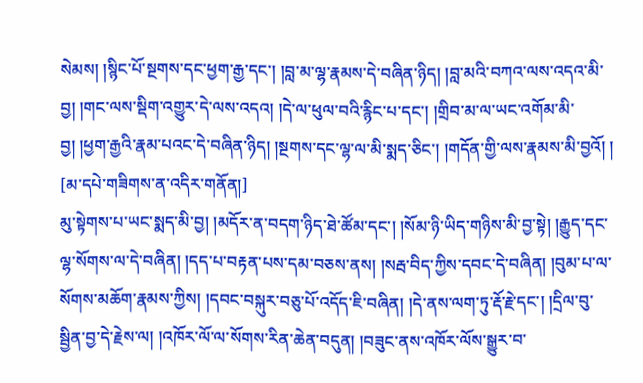སེམས། །སྙིང་པོ་སྔགས་དང་ཕྱག་རྒྱ་དང་། །བླ་མ་ལྷ་རྣམས་དེ་བཞིན་ཉིད། །བླ་མའི་བཀའ་ལས་འདའ་མི་བྱ། །གང་ལས་སྡིག་འགྱུར་དེ་ལས་འདའ། །དེ་ལ་ཕུལ་བའི་རྙིང་པ་དང་། །གྲིབ་མ་ལ་ཡང་འགོམ་མི་བྱ། །ཕྱག་རྒྱའི་རྣམ་པའང་དེ་བཞིན་ཉིད། །སྔགས་དང་ལྷ་ལ་མི་སྨད་ཅིང་། །གདོན་གྱི་ལས་རྣམས་མི་བྱའོ། །
[མ་དཔེ་གཟིགས་ན་འདིར་གནོན།]
མུ་སྟེགས་པ་ཡང་སྨད་མི་བྱ། །མདོར་ན་བདག་ཉིད་ཐེ་ཚོམ་དང་། །སོམ་ཉི་ཡིད་གཉིས་མི་བྱ་སྟེ། །རྒྱུད་དང་ལྷ་སོགས་ལ་དེ་བཞིན། །དད་པ་བརྟན་པས་དམ་བཅས་ནས། །སརྦ་བིད་ཀྱིས་དབང་དེ་བཞིན། །བུམ་པ་ལ་སོགས་མཆོག་རྣམས་ཀྱིས། །དབང་བསྐུར་བཅུ་པོ་འདོད་ཇི་བཞིན། །དེ་ནས་ལག་ཏུ་རྡོ་རྗེ་དང་། །དྲིལ་བུ་སྦྱིན་བྱ་དེ་རྗེས་ལ། །འཁོར་ལོ་ལ་སོགས་རིན་ཆེན་བདུན། །བཟུང་ནས་འཁོར་ལོས་སྒྱུར་བ་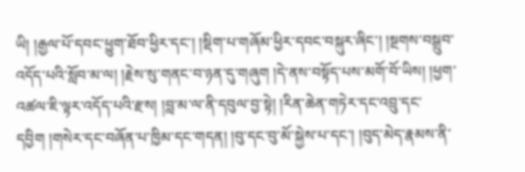ཡི། །རྒྱལ་པོ་དབང་ཕྱུག་ཐོབ་ཕྱིར་དང་། །སྡིག་པ་གཞོམ་ཕྱིར་དབང་བསྐུར་ཞིང་། །སྔགས་བསྒྲུབ་འདོད་པའི་སློབ་མ་ལ། །རྗེས་སུ་གནང་བ་ཉན་དུ་གཞུག །དེ་ནས་བསྟོད་པས་མགོ་བོ་ཡིས། །ཕྱག་འཚལ་ཇི་ལྟར་འདོད་པའི་རྫས། །བླ་མ་ལ་ནི་དབུལ་བྱ་སྟེ། །རིན་ཆེན་གཏེར་དང་འབྲུ་དང་དབྱིག །གསེར་དང་བཞོན་པ་ཁྱིམ་དང་གདན། །བུ་དང་བུ་མོ་སྐྱེས་པ་དང་། །བུད་མེད་རྣམས་ནི་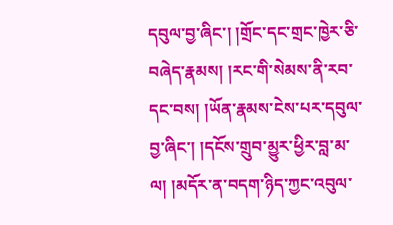དབུལ་བྱ་ཞིང་། །གྲོང་དང་གྲང་ཁྱེར་ཅི་བཞེད་རྣམས། །རང་གི་སེམས་ནི་རབ་དང་བས། །ཡོན་རྣམས་ངེས་པར་དབུལ་བྱ་ཞིང་། །དངོས་གྲུབ་མྱུར་ཕྱིར་བླ་མ་ལ། །མདོར་ན་བདག་ཉིད་ཀྱང་འབུལ་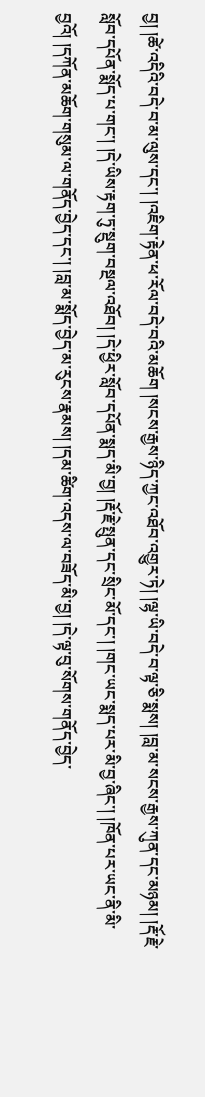བྱ། །ཚེ་འདིའི་བདེ་བ་མ་ལུས་དང་། །འཇིག་རྟེན་ཕ་རོལ་བདེ་བའི་མཆོག །སངས་རྒྱས་ཉིད་ཀྱང་འཐོབ་འགྱུར་ཏེ། །ལྷ་ཡི་བདེ་བ་ལྟ་ཅི་སྨས། །བླ་མ་སངས་རྒྱས་ཀུན་དང་མཉམ། །རྡོ་རྗེ་སློབ་དཔོན་སྨོད་པ་གང་། །དེ་ཡིས་རྟག་ཏུ་སྡུག་བསྔལ་འཐོབ། །དེ་ཕྱིར་སློབ་དཔོན་སྨད་མི་བྱ། །རྡོ་རྗེ་སྤུན་དང་སྲིང་མོ་དང་། །གང་ཡང་སྨད་པར་མི་བྱ་ཞིང་། །ཁོན་པར་ཡང་ནི་མི་བྱའོ། །དཀོན་མཆོག་གསུམ་ལ་གནོད་བྱེད་དང་། །བླ་མ་སྨོད་བྱེད་མ་རུངས་རྣམས། །དམ་ཚིག་འདས་ལ་བཟོད་མི་བྱ། །དེ་ལྟ་བུ་སོགས་གནོད་བྱེད་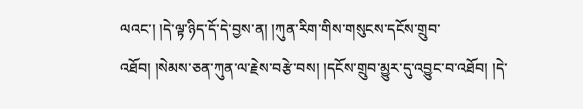ལའང་། །དེ་ལྟ་ཉིད་དོ་དེ་བྱས་ན། །ཀུན་རིག་གིས་གསུངས་དངོས་གྲུབ་འཐོབ། །སེམས་ཅན་ཀུན་ལ་རྗེས་བརྩེ་བས། །དངོས་གྲུབ་མྱུར་དུ་འབྱུང་བ་འཐོབ། །དེ་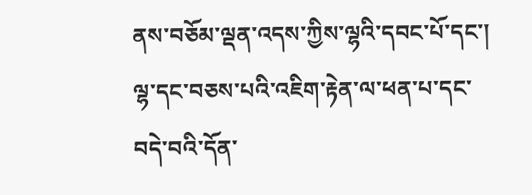ནས་བཅོམ་ལྡན་འདས་ཀྱིས་ལྷའི་དབང་པོ་དང་། ལྷ་དང་བཅས་པའི་འཇིག་རྟེན་ལ་ཕན་པ་དང་བདེ་བའི་དོན་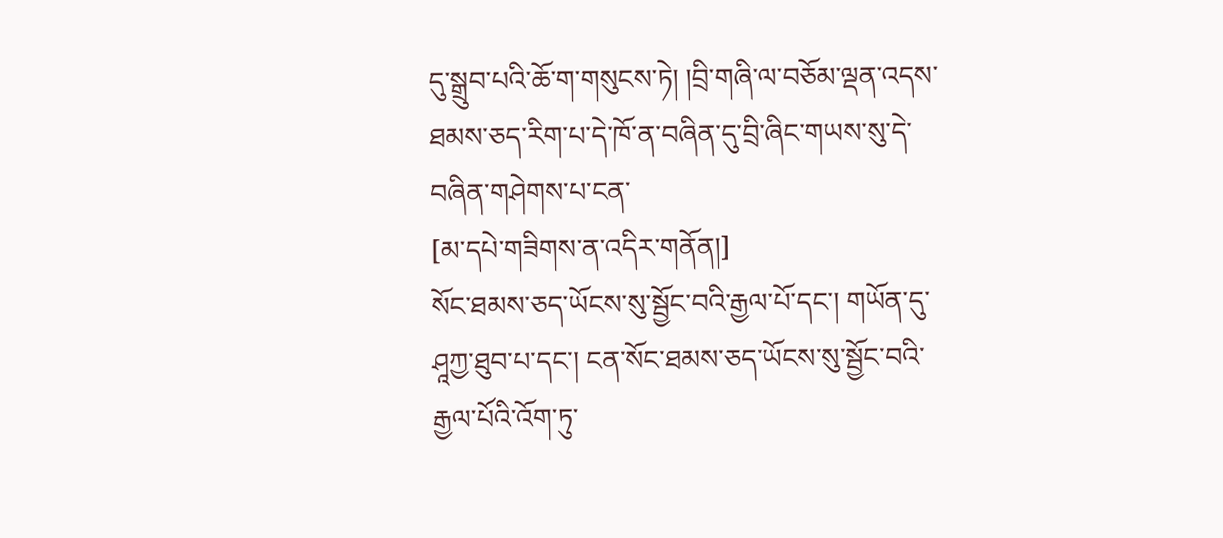དུ་སྒྲུབ་པའི་ཆོ་ག་གསུངས་ཏེ། །བྲི་གཞི་ལ་བཅོམ་ལྡན་འདས་ཐམས་ཅད་རིག་པ་དེ་ཁོ་ན་བཞིན་དུ་བྲི་ཞིང་གཡས་སུ་དེ་བཞིན་གཤེགས་པ་ངན་
[མ་དཔེ་གཟིགས་ན་འདིར་གནོན།]
སོང་ཐམས་ཅད་ཡོངས་སུ་སྦྱོང་བའི་རྒྱལ་པོ་དང་། གཡོན་དུ་ཤཱཀྱ་ཐུབ་པ་དང་། ངན་སོང་ཐམས་ཅད་ཡོངས་སུ་སྦྱོང་བའི་རྒྱལ་པོའི་འོག་ཏུ་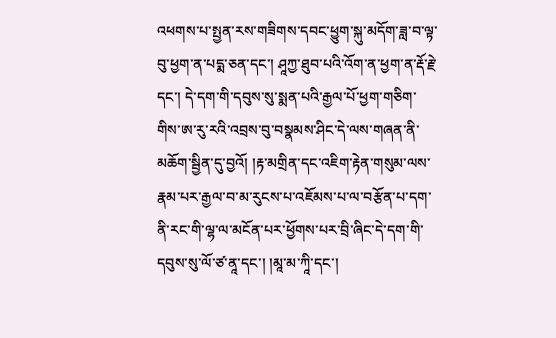འཕགས་པ་སྤྱན་རས་གཟིགས་དབང་ཕྱུག་སྐུ་མདོག་ཟླ་བ་ལྟ་བུ་ཕྱག་ན་པདྨ་ཅན་དང་། ཤཱཀྱ་ཐུབ་པའི་འོག་ན་ཕྱག་ན་རྡོ་རྗེ་དང་། དེ་དག་གི་དབུས་སུ་སྨན་པའི་རྒྱལ་པོ་ཕྱག་གཅིག་གིས་ཨ་རུ་རའི་འབྲས་བུ་བསྣམས་ཤིང་དེ་ལས་གཞན་ནི་མཆོག་སྦྱིན་དུ་བྱའོ། །རྟ་མགྲིན་དང་འཇིག་རྟེན་གསུམ་ལས་རྣམ་པར་རྒྱལ་བ་མ་རུངས་པ་འཇོམས་པ་ལ་བརྩོན་པ་དག་ནི་རང་གི་ལྷ་ལ་མངོན་པར་ཕྱོགས་པར་བྲི་ཞིང་དེ་དག་གི་དབུས་སུ་ལོ་ཙ་ནཱ་དང་། །མཱ་མ་ཀཱི་དང་།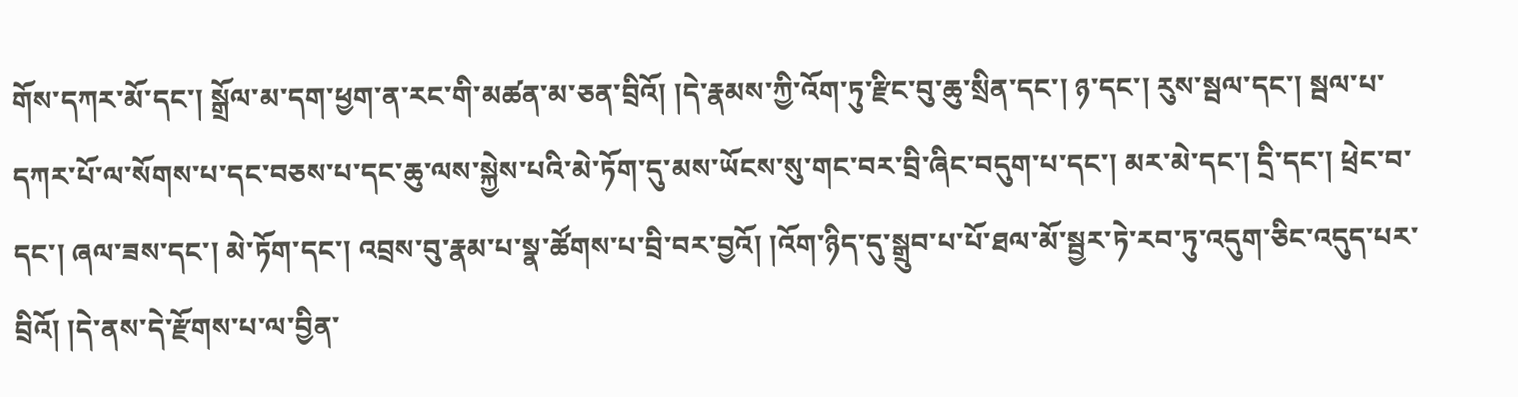གོས་དཀར་མོ་དང་། སྒྲོལ་མ་དག་ཕྱག་ན་རང་གི་མཚན་མ་ཅན་བྲིའོ། །དེ་རྣམས་ཀྱི་འོག་ཏུ་རྫིང་བུ་ཆུ་སྲིན་དང་། ཉ་དང་། རུས་སྦལ་དང་། སྦལ་པ་དཀར་པོ་ལ་སོགས་པ་དང་བཅས་པ་དང་ཆུ་ལས་སྐྱེས་པའི་མེ་ཏོག་དུ་མས་ཡོངས་སུ་གང་བར་བྲི་ཞིང་བདུག་པ་དང་། མར་མེ་དང་། དྲི་དང་། ཕྲེང་བ་དང་། ཞལ་ཟས་དང་། མེ་ཏོག་དང་། འབྲས་བུ་རྣམ་པ་སྣ་ཚོགས་པ་བྲི་བར་བྱའོ། །འོག་ཉིད་དུ་སྒྲུབ་པ་པོ་ཐལ་མོ་སྦྱར་ཏེ་རབ་ཏུ་འདུག་ཅིང་འདུད་པར་བྲིའོ། །དེ་ནས་དེ་རྫོགས་པ་ལ་བྱིན་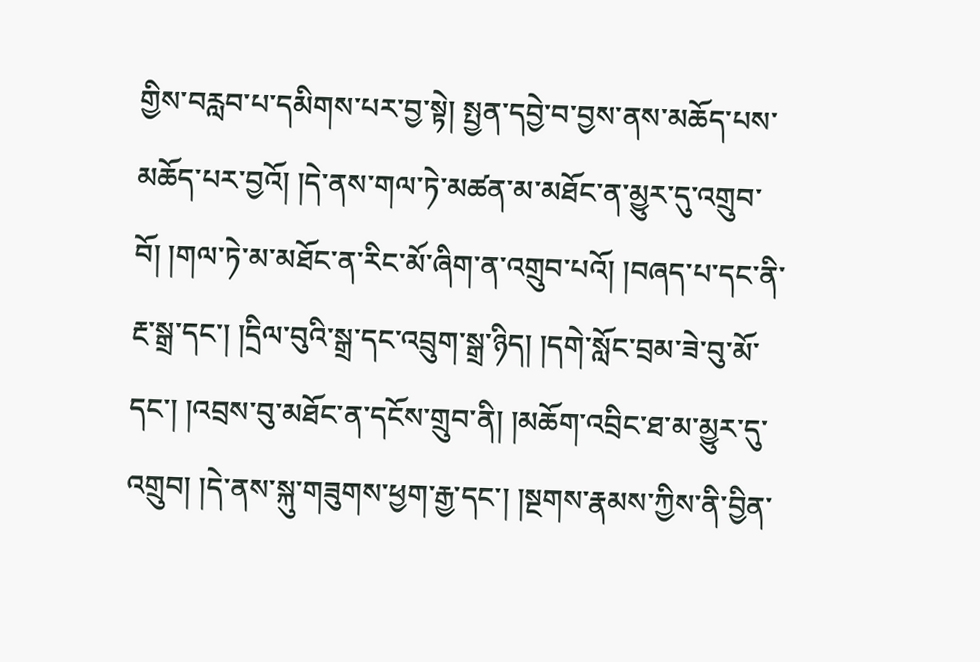གྱིས་བརླབ་པ་དམིགས་པར་བྱ་སྟེ། སྤྱན་དབྱེ་བ་བྱས་ནས་མཆོད་པས་མཆོད་པར་བྱའོ། །དེ་ནས་གལ་ཏེ་མཚན་མ་མཐོང་ན་མྱུར་དུ་འགྲུབ་བོ། །གལ་ཏེ་མ་མཐོང་ན་རིང་མོ་ཞིག་ན་འགྲུབ་པའོ། །བཞད་པ་དང་ནི་རྔ་སྒྲ་དང་། །དྲིལ་བུའི་སྒྲ་དང་འབྲུག་སྒྲ་ཉིད། །དགེ་སློང་བྲམ་ཟེ་བུ་མོ་དང་། །འབྲས་བུ་མཐོང་ན་དངོས་གྲུབ་ནི། །མཆོག་འབྲིང་ཐ་མ་མྱུར་དུ་འགྲུབ། །དེ་ནས་སྐུ་གཟུགས་ཕྱག་རྒྱ་དང་། །སྔགས་རྣམས་ཀྱིས་ནི་བྱིན་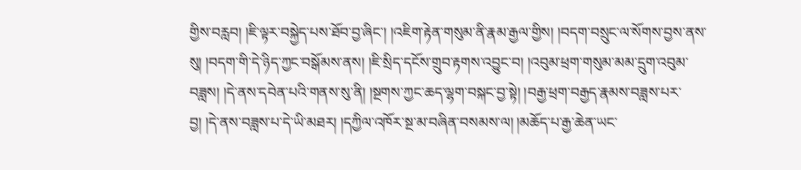གྱིས་བརླབ། །ཇི་ལྟར་བསྐྱེད་པས་ཐོབ་བྱ་ཞིང་། །འཇིག་རྟེན་གསུམ་ནི་རྣམ་རྒྱལ་གྱིས། །བདག་བསྲུང་ལ་སོགས་བྱས་ནས་སུ། །བདག་གི་དེ་ཉིད་ཀྱང་བསྒོམས་ནས། །ཇི་སྲིད་དངོས་གྲུབ་རྟགས་འབྱུང་བ། །འབུམ་ཕྲག་གསུམ་མམ་དྲུག་འབུམ་བཟླས། །དེ་ནས་དབེན་པའི་གནས་སུ་ནི། །སྔགས་ཀྱང་ཆད་ལྷག་བསྐང་བྱ་སྟེ། །བརྒྱ་ཕྲག་བརྒྱད་རྣམས་བཟླས་པར་བྱ། །དེ་ནས་བཟླས་པ་དེ་ཡི་མཐར། །དཀྱིལ་འཁོར་སྔ་མ་བཞིན་བསམས་ལ། །མཆོད་པ་རྒྱ་ཆེན་ཡང་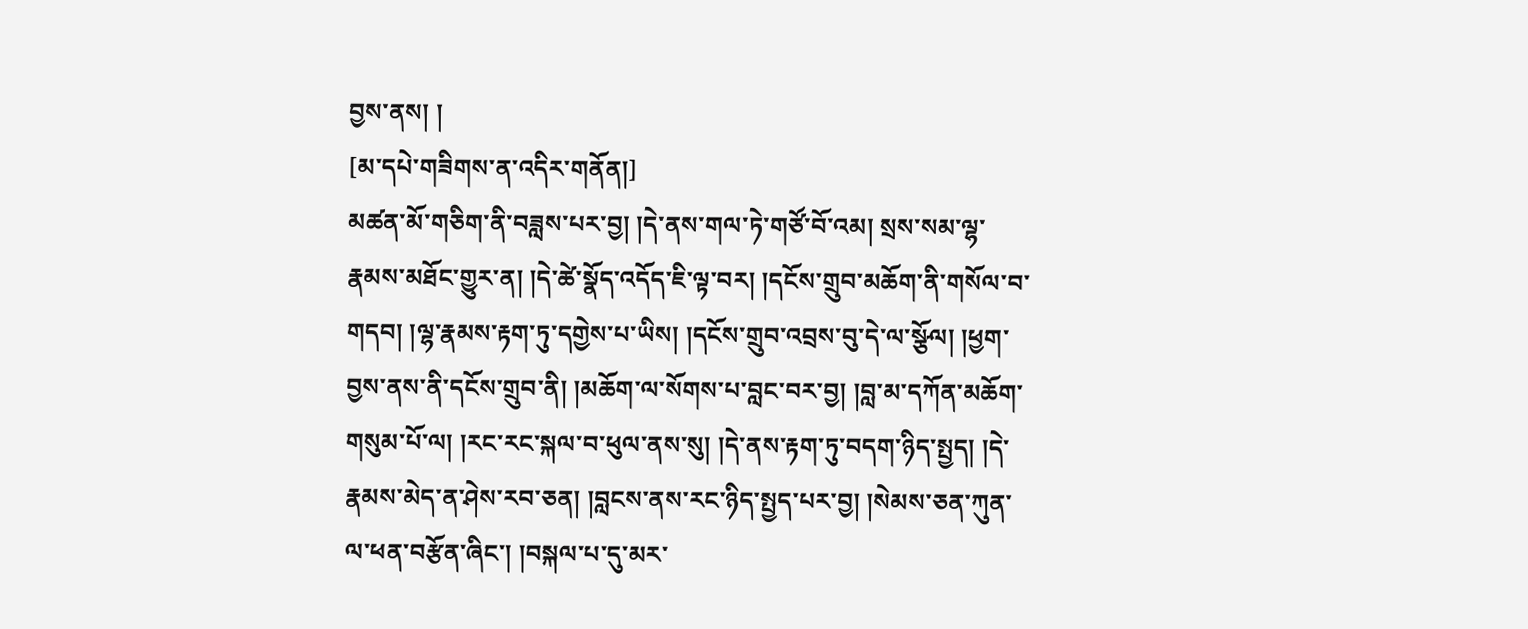བྱས་ནས། །
[མ་དཔེ་གཟིགས་ན་འདིར་གནོན།]
མཚན་མོ་གཅིག་ནི་བཟླས་པར་བྱ། །དེ་ནས་གལ་ཏེ་གཙོ་བོ་འམ། སྲས་སམ་ལྷ་རྣམས་མཐོང་གྱུར་ན། །དེ་ཚེ་སྣོད་འདོད་ཇི་ལྟ་བར། །དངོས་གྲུབ་མཆོག་ནི་གསོལ་བ་གདབ། །ལྷ་རྣམས་རྟག་ཏུ་དགྱེས་པ་ཡིས། །དངོས་གྲུབ་འབྲས་བུ་དེ་ལ་སྩོལ། །ཕྱག་བྱས་ནས་ནི་དངོས་གྲུབ་ནི། །མཆོག་ལ་སོགས་པ་བླང་བར་བྱ། །བླ་མ་དཀོན་མཆོག་གསུམ་པོ་ལ། །རང་རང་སྐལ་བ་ཕུལ་ནས་སུ། །དེ་ནས་རྟག་ཏུ་བདག་ཉིད་སྤྱད། །དེ་རྣམས་མེད་ན་ཤེས་རབ་ཅན། །བླངས་ནས་རང་ཉིད་སྤྱད་པར་བྱ། །སེམས་ཅན་ཀུན་ལ་ཕན་བརྩོན་ཞིང་། །བསྐལ་པ་དུ་མར་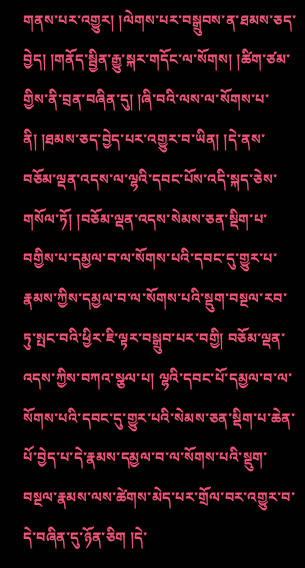གནས་པར་འགྱུར། །ལེགས་པར་བསྒྲུབས་ན་ཐམས་ཅད་བྱེད། །གནོད་སྦྱིན་རྒྱུ་སྐར་གདོང་ལ་སོགས། །ཚིག་ཙམ་གྱིས་ནི་བྲན་བཞིན་དུ། །ཞི་བའི་ལས་ལ་སོགས་པ་ནི། །ཐམས་ཅད་བྱེད་པར་འགྱུར་བ་ཡིན། །དེ་ནས་བཅོམ་ལྡན་འདས་ལ་ལྷའི་དབང་པོས་འདི་སྐད་ཅེས་གསོལ་ཏོ། །བཅོམ་ལྡན་འདས་སེམས་ཅན་སྡིག་པ་བགྱིས་པ་དམྱལ་བ་ལ་སོགས་པའི་དབང་དུ་གྱུར་པ་རྣམས་ཀྱིས་དམྱལ་བ་ལ་སོགས་པའི་སྡུག་བསྔལ་རབ་ཏུ་སྤང་བའི་ཕྱིར་ཇི་ལྟར་བསྒྲུབ་པར་བགྱི། བཅོམ་ལྡན་འདས་ཀྱིས་བཀའ་སྩལ་པ། ལྷའི་དབང་པོ་དམྱལ་བ་ལ་སོགས་པའི་དབང་དུ་གྱུར་པའི་སེམས་ཅན་སྡིག་པ་ཆེན་པོ་བྱེད་པ་དེ་རྣམས་དམྱལ་བ་ལ་སོགས་པའི་སྡུག་བསྔལ་རྣམས་ལས་ཚེགས་མེད་པར་གྲོལ་བར་འགྱུར་བ་དེ་བཞིན་དུ་ཉོན་ཅིག །དེ་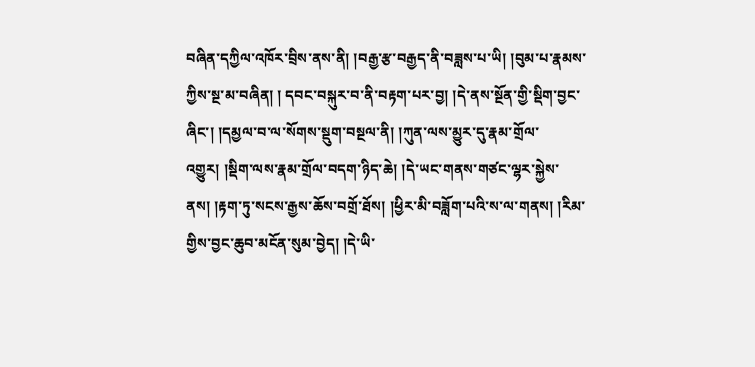བཞིན་དཀྱིལ་འཁོར་བྲིས་ནས་ནི། །བརྒྱ་རྩ་བརྒྱད་ནི་བཟླས་པ་ཡི། །བུམ་པ་རྣམས་ཀྱིས་སྔ་མ་བཞིན། ། དབང་བསྐུར་བ་ནི་བརྟག་པར་བྱ། །དེ་ནས་སྔོན་གྱི་སྡིག་བྱང་ཞིང་། །དམྱལ་བ་ལ་སོགས་སྡུག་བསྔལ་ནི། །ཀུན་ལས་མྱུར་དུ་རྣམ་གྲོལ་འགྱུར། །སྡིག་ལས་རྣམ་གྲོལ་བདག་ཉིད་ཆེ། །དེ་ཡང་གནས་གཙང་ལྷར་སྐྱེས་ནས། །རྟག་ཏུ་སངས་རྒྱས་ཆོས་བགྲོ་ཐོས། །ཕྱིར་མི་བཟློག་པའི་ས་ལ་གནས། །རིམ་གྱིས་བྱང་ཆུབ་མངོན་སུམ་བྱེད། །དེ་ཡི་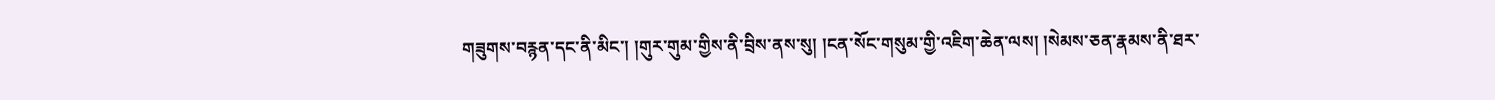གཟུགས་བརྙན་དང་ནི་མིང་། །གུར་གུམ་གྱིས་ནི་བྲིས་ནས་སུ། །ངན་སོང་གསུམ་གྱི་འཇིག་ཆེན་ལས། །སེམས་ཅན་རྣམས་ནི་ཐར་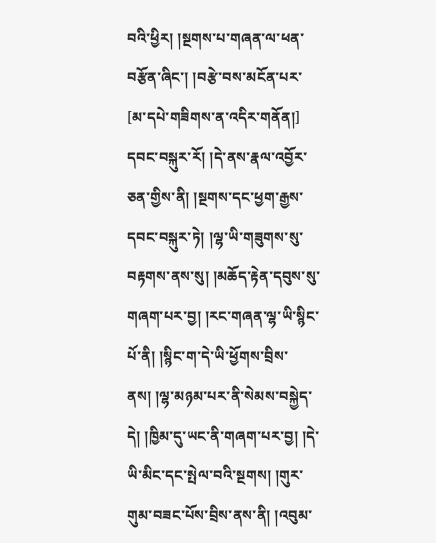བའི་ཕྱིར། །སྔགས་པ་གཞན་ལ་ཕན་བརྩོན་ཞིང་། །བརྩེ་བས་མངོན་པར་
[མ་དཔེ་གཟིགས་ན་འདིར་གནོན།]
དབང་བསྐུར་རོ། །དེ་ནས་རྣལ་འབྱོར་ཅན་གྱིས་ནི། །སྔགས་དང་ཕྱག་རྒྱས་དབང་བསྐུར་ཏེ། །ལྷ་ཡི་གཟུགས་སུ་བརྟགས་ནས་སུ། །མཆོད་རྟེན་དབུས་སུ་གཞག་པར་བྱ། །རང་གཞན་ལྷ་ཡི་སྙིང་པོ་ནི། །སྙིང་ག་དེ་ཡི་ཕྱོགས་བྲིས་ནས། །ལྷ་མཉམ་པར་ནི་སེམས་བསྐྱེད་དེ། །ཁྱིམ་དུ་ཡང་ནི་གཞག་པར་བྱ། །དེ་ཡི་མིང་དང་སྤེལ་བའི་སྔགས། །གུར་གུམ་བཟང་པོས་བྲིས་ནས་ནི། །འབུམ་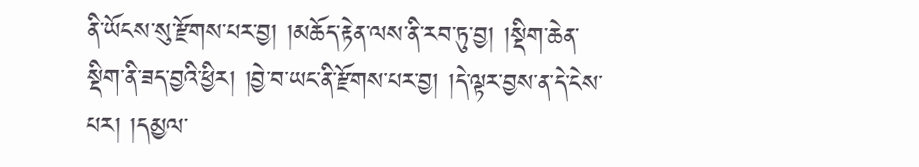ནི་ཡོངས་སུ་རྫོགས་པར་བྱ། །མཆོད་རྟེན་ལས་ནི་རབ་ཏུ་བྱ། །སྡིག་ཆེན་སྡིག་ནི་ཟད་བྱའི་ཕྱིར། །བྱེ་བ་ཡང་ནི་རྫོགས་པར་བྱ། །དེ་ལྟར་བྱས་ན་དེ་ངེས་པར། །དམྱལ་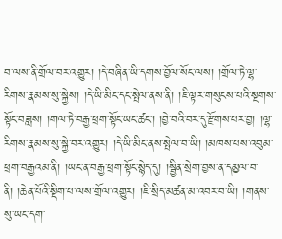བ་ལས་ནི་གྲོལ་བར་འགྱུར། །དེ་བཞིན་ཡི་དགས་བྱོལ་སོང་ལས། །གྲོལ་ཏེ་ལྷ་རིགས་རྣམས་སུ་སྐྱེས། །དེ་ཡི་མིང་དང་སྤེལ་ནས་ནི། །ཇི་ལྟར་གསུངས་པའི་སྔགས་སྟོང་བཟླས། །གལ་ཏེ་བརྒྱ་ཕྲག་སྟོང་ཡང་ཚང་། །བྱེ་བའི་བར་དུ་རྫོགས་པར་བྱ། །ལྷ་རིགས་རྣམས་སུ་སྐྱེ་བར་འགྱུར། །དེ་ཡི་མིང་ནས་སྤེལ་བ་ཡི། །མཁས་པས་འབུམ་ཕྲག་བརྒྱའམ་ནི། །ཡང་ན་བརྒྱ་ཕྲག་སྟོང་སྙེད་དུ། །སྦྱིན་སྲེག་བྱས་ན་དམྱལ་བ་ནི། །ཆེན་པོའི་སྡིག་པ་ལས་གྲོལ་འགྱུར། །ཇི་སྲིད་མཚན་མ་འབར་བ་ཡི། །གནས་སུ་ཡང་དག་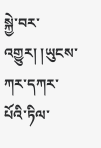སྐྱེ་བར་འགྱུར། །ཡུངས་ཀར་དཀར་པོའི་ཏིལ་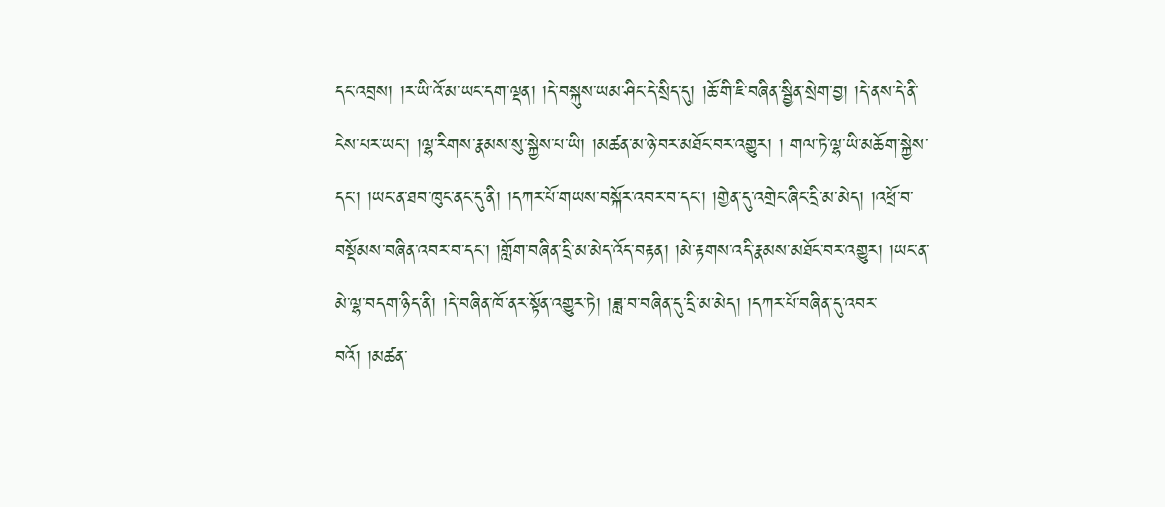དང་འབྲས། །ར་ཡི་འོ་མ་ཡང་དག་ལྡན། །དེ་བསྐུས་ཡམ་ཤིང་དེ་སྲིད་དུ། །ཆོ་གི་ཇི་བཞིན་སྦྱིན་སྲེག་བྱ། །དེ་ནས་དེ་ནི་ངེས་པར་ཡང་། །ལྷ་རིགས་རྣམས་སུ་སྐྱེས་པ་ཡི། །མཚན་མ་ཉེ་བར་མཐོང་བར་འགྱུར། ། གལ་ཏེ་ལྷ་ཡི་མཆོག་སྐྱེས་དང་། །ཡང་ན་ཐབ་ཁུང་ནང་དུ་ནི། །དཀར་པོ་གཡས་བསྐོར་འབར་བ་དང་། །གྱེན་དུ་འགྲེང་ཞིང་དྲི་མ་མེད། །འཕྲོ་བ་བསྡོམས་བཞིན་འབར་བ་དང་། །གློག་བཞིན་དྲི་མ་མེད་འོད་བརྟན། །མེ་རྟགས་འདི་རྣམས་མཐོང་བར་འགྱུར། །ཡང་ན་མེ་ལྷ་བདག་ཉིད་ནི། །དེ་བཞིན་ཁོ་ནར་སྟོན་འགྱུར་ཏེ། །ཟླ་བ་བཞིན་དུ་དྲི་མ་མེད། །དཀར་པོ་བཞིན་དུ་འབར་བའོ། །མཚན་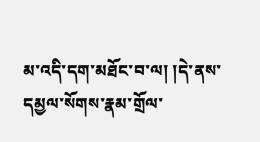མ་འདི་དག་མཐོང་བ་ལ། །དེ་ནས་དམྱལ་སོགས་རྣམ་གྲོལ་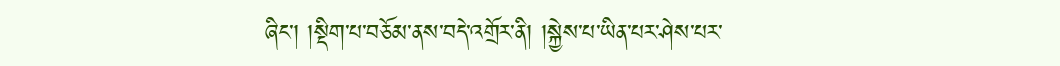ཞིང་། །སྡིག་པ་བཅོམ་ནས་བདེ་འགྲོར་ནི། །སྐྱེས་པ་ཡིན་པར་ཤེས་པར་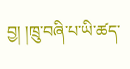བྱ། །ཁྲུ་བཞི་པ་ཡི་ཚད་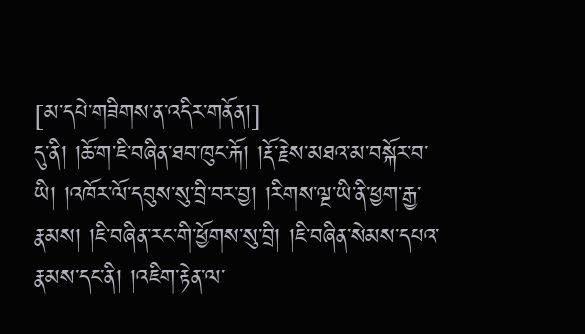[མ་དཔེ་གཟིགས་ན་འདིར་གནོན།]
དུ་ནི། །ཆོ་ག་ཇི་བཞིན་ཐབ་ཁུང་རྐོ། །རྡོ་རྗེས་མཐའ་མ་བསྐོར་བ་ཡི། །འཁོར་ལོ་དབུས་སུ་བྲི་བར་བྱ། །རིགས་ལྔ་ཡི་ནི་ཕྱག་རྒྱ་རྣམས། །ཇི་བཞིན་རང་གི་ཕྱོགས་སུ་བྲི། །ཇི་བཞིན་སེམས་དཔའ་རྣམས་དང་ནི། །འཇིག་རྟེན་ལ་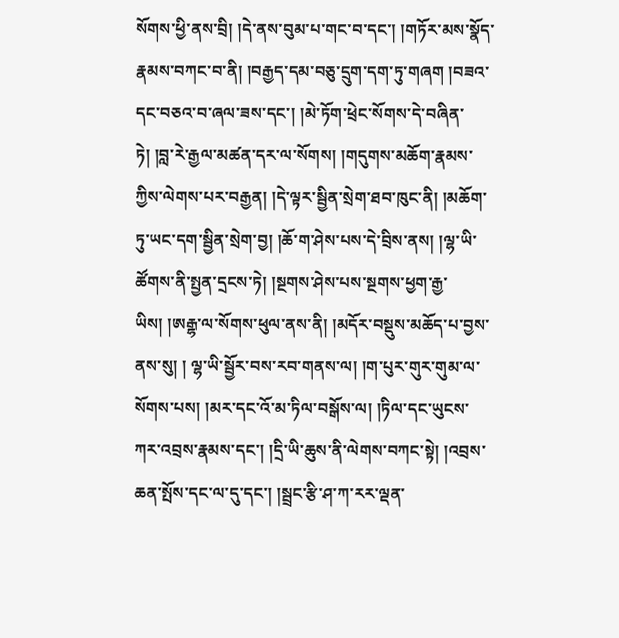སོགས་ཕྱི་ནས་བྲི། །དེ་ནས་བུམ་པ་གང་བ་དང་། །གཏོར་མས་སྣོད་རྣམས་བཀང་བ་ནི། །བརྒྱད་དམ་བཅུ་དྲུག་དག་ཏུ་གཞག །བཟའ་དང་བཅའ་བ་ཞལ་ཟས་དང་། །མེ་ཏོག་ཕྲེང་སོགས་དེ་བཞིན་ཏེ། །བླ་རེ་རྒྱལ་མཚན་དར་ལ་སོགས། །གདུགས་མཆོག་རྣམས་ཀྱིས་ལེགས་པར་བརྒྱན། །དེ་ལྟར་སྦྱིན་སྲེག་ཐབ་ཁུང་ནི། །མཆོག་ཏུ་ཡང་དག་སྦྱིན་སྲེག་བྱ། །ཆོ་ག་ཤེས་པས་དེ་བྲིས་ནས། །ལྷ་ཡི་ཚོགས་ནི་སྤྱན་དྲངས་ཏེ། །སྔགས་ཤེས་པས་སྔགས་ཕྱག་རྒྱ་ཡིས། །ཨརྒྷ་ལ་སོགས་ཕུལ་ནས་ནི། །མདོར་བསྡུས་མཆོད་པ་བྱས་ནས་སུ། ། ལྷ་ཡི་སྦྱོར་བས་རབ་གནས་ལ། །ག་པུར་གུར་གུམ་ལ་སོགས་པས། །མར་དང་འོ་མ་ཏིལ་བསྒོས་ལ། །ཏིལ་དང་ཡུངས་ཀར་འབྲས་རྣམས་དང་། །དྲི་ཡི་ཆུས་ནི་ལེགས་བཀང་སྟེ། །འབྲས་ཆན་སྤོས་དང་ལ་དུ་དང་། །སྦྲང་རྩི་ཤ་ཀ་རར་ལྡན་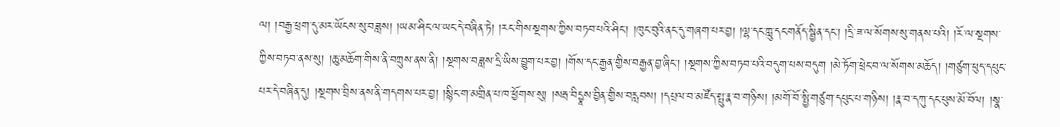ལ། །བརྒྱ་ཕྲག་དུ་མར་ཡོངས་སུ་བཟླས། །ཡམ་ཤིང་ལ་ཡང་དེ་བཞིན་ཏེ། །རང་གིས་སྔགས་ཀྱིས་བཏབ་པའི་ཤིང་། །ཁུང་བུའི་ནང་དུ་གཞག་པར་བྱ། །ལྷ་དང་ཀླུ་དང་གནོད་སྦྱིན་དང་། །དྲི་ཟ་ལ་སོགས་སུ་གནས་པའི། །རོ་ལ་སྔགས་ཀྱིས་བཏབ་ནས་སུ། །ཆུ་མཆོག་གིས་ནི་བཀྲུས་ནས་ནི། །སྔགས་བཟླས་དྲི་ཡིས་བྱུག་པར་བྱ། །གོས་དང་རྒྱན་གྱིས་བརྒྱན་བྱ་ཞིང་། །སྔགས་ཀྱིས་བཏབ་པའི་བདུག་པས་བདུག །མེ་ཏོག་ཕྲེང་བ་ལ་སོགས་མཆོད། །གཙུག་ཕུད་དཔུང་པར་དེ་བཞིན་དུ། །སྔགས་བྲིས་ནས་ནི་གདགས་པར་བྱ། །སྙིང་ག་མགྲིན་པ་ཁ་ཕྱོགས་སུ། །སརྦ་བིདྱཱས་བྱིན་གྱིས་བརླབས། །དཔྲལ་བ་མཛོད་སྤུ་རྣ་བ་གཉིས། །མགོ་བོ་སྤྱི་གཙུག་དཔུང་པ་གཉིས། །རྣ་བ་དཀུ་དང་པུས་མོ་བོལ། །སྣ་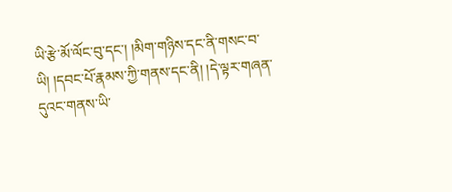ཡི་རྩེ་མོ་ལོང་བུ་དང་། །མིག་གཉིས་དང་ནི་གསང་བ་ཡི། །དབང་པོ་རྣམས་ཀྱི་གནས་དང་ནི། །དེ་ལྟར་གཞན་དུའང་གནས་ཡི་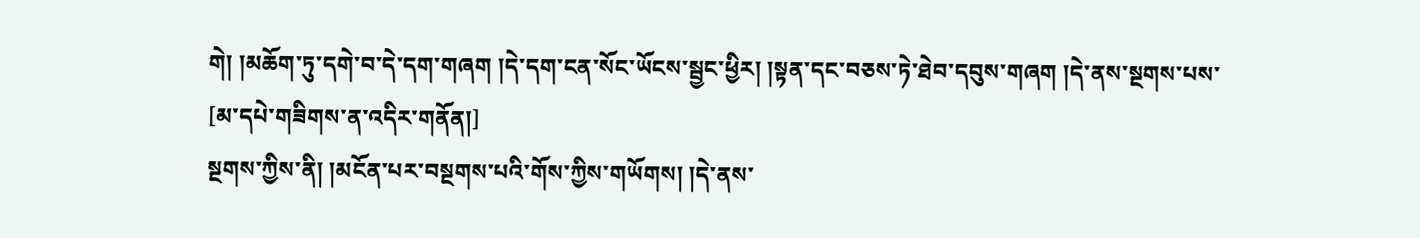གེ། །མཆོག་ཏུ་དགེ་བ་དེ་དག་གཞག །དེ་དག་ངན་སོང་ཡོངས་སྦྱང་ཕྱིར། །སྟན་དང་བཅས་ཏེ་ཐེབ་དབུས་གཞག །དེ་ནས་སྔགས་པས་
[མ་དཔེ་གཟིགས་ན་འདིར་གནོན།]
སྔགས་ཀྱིས་ནི། །མངོན་པར་བསྔགས་པའི་གོས་ཀྱིས་གཡོགས། །དེ་ནས་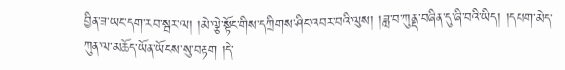བྱིན་ཟ་ཡང་དག་རབ་སྦར་ལ། །མེ་ལྕེ་སྟོང་གིས་དཀྲིགས་ཤིང་འབར་བའི་ལུས། །ཟླ་བ་ཀུནྡ་བཞིན་དུ་ཞི་བའི་ཡིད། །དཔག་མེད་ཀུན་ལ་མཆོད་ཡོན་ཡོངས་སུ་བརྟག །དེ་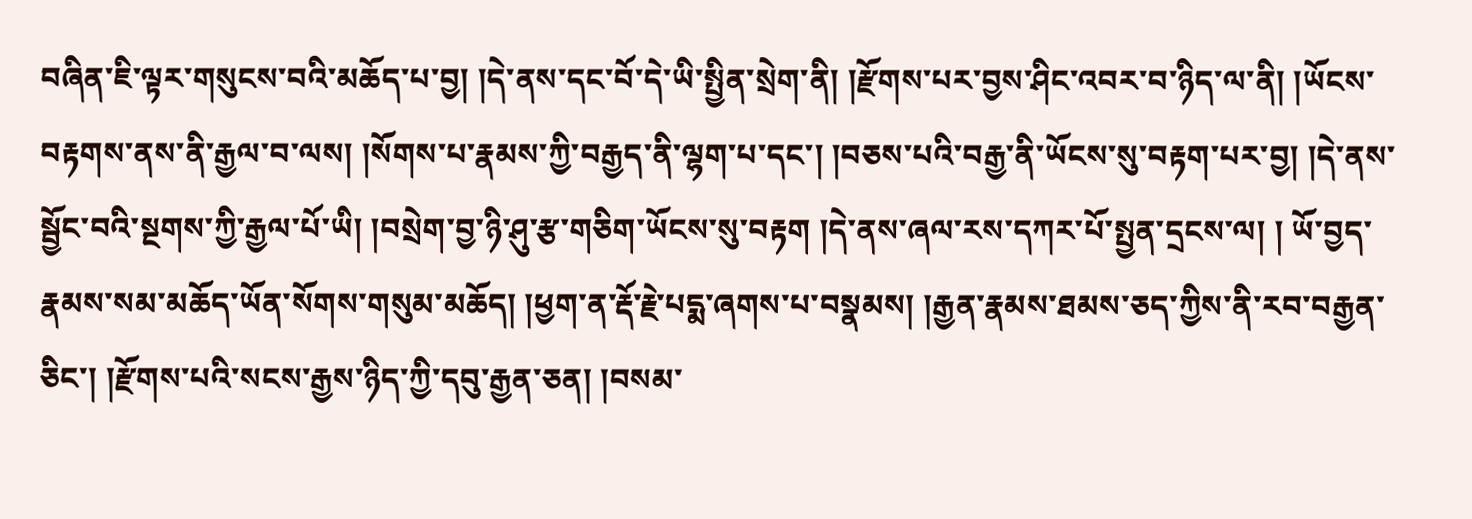བཞིན་ཇི་ལྟར་གསུངས་བའི་མཆོད་པ་བྱ། །དེ་ནས་དང་བོ་དེ་ཡི་སྤྱིན་སྲེག་ནི། །རྫོགས་པར་བྱས་ཤིང་འབར་བ་ཉིད་ལ་ནི། །ཡོངས་བརྟགས་ནས་ནི་རྒྱལ་བ་ལས། །སོགས་པ་རྣམས་ཀྱི་བརྒྱད་ནི་ལྷག་པ་དང་། །བཅས་པའི་བརྒྱ་ནི་ཡོངས་སུ་བརྟག་པར་བྱ། །དེ་ནས་སྦྱོང་བའི་སྔགས་ཀྱི་རྒྱལ་པོ་ཡི། །བསྲེག་བྱ་ཉི་ཤུ་རྩ་གཅིག་ཡོངས་སུ་བརྟག །དེ་ནས་ཞལ་རས་དཀར་པོ་སྤྱན་དྲངས་ལ། ། ཡོ་བྱད་རྣམས་སམ་མཆོད་ཡོན་སོགས་གསུམ་མཆོད། །ཕྱག་ན་རྡོ་རྗེ་པདྨ་ཞགས་པ་བསྣམས། །རྒྱན་རྣམས་ཐམས་ཅད་ཀྱིས་ནི་རབ་བརྒྱན་ཅིང་། །རྫོགས་པའི་སངས་རྒྱས་ཉིད་ཀྱི་དབུ་རྒྱན་ཅན། །བསམ་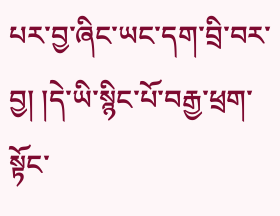པར་བྱ་ཞིང་ཡང་དག་བྲི་བར་བྱ། །དེ་ཡི་སྙིང་པོ་བརྒྱ་ཕྲག་སྟོང་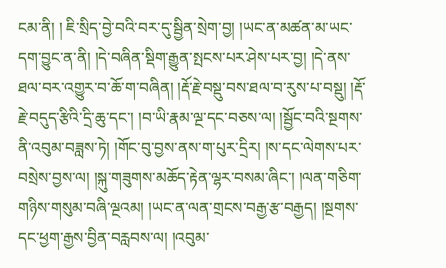ངམ་ནི། ། ཇི་སྲིད་བྱེ་བའི་བར་དུ་སྦྱིན་སྲེག་བྱ། །ཡང་ན་མཚན་མ་ཡང་དག་བྱུང་ན་ནི། །དེ་བཞིན་སྡིག་རྒྱུན་སྤངས་པར་ཤེས་པར་བྱ། །དེ་ནས་ཐལ་བར་འགྱུར་བ་ཆོ་ག་བཞིན། །རྡོ་རྗེ་བསྡུ་བས་ཐལ་བ་རུས་པ་བསྡུ། །རྡོ་རྗེ་བདུད་རྩིའི་དྲི་ཆུ་དང་། །བ་ཡི་རྣམ་ལྔ་དང་བཅས་ལ། །སྦྱོང་བའི་སྔགས་ནི་འབུམ་བཟླས་ཏེ། །གོང་བུ་བྱས་ནས་ག་པུར་དྲིར། །ས་དང་ལེགས་པར་བསྲེས་བྱས་ལ། །སྐུ་གཟུགས་མཆོད་རྟེན་ལྷར་བསམ་ཞིང་། །ལན་གཅིག་གཉིས་གསུམ་བཞི་ལྔའམ། །ཡང་ན་ལན་གྲངས་བརྒྱ་རྩ་བརྒྱད། །སྔགས་དང་ཕྱག་རྒྱས་བྱིན་བརླབས་ལ། །འབུམ་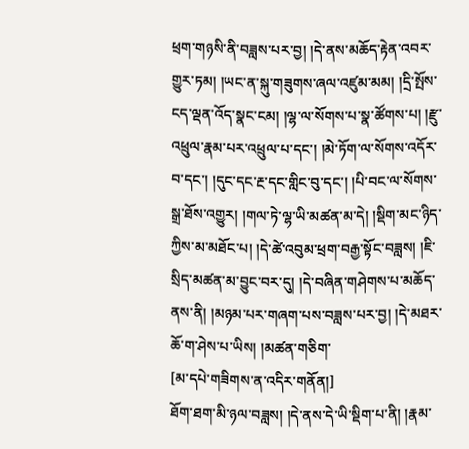ཕྲག་གཉསི་ནི་བཟླས་པར་བྱ། །དེ་ནས་མཆོད་རྟེན་འབར་གྱུར་ཏམ། །ཡང་ན་སྐུ་གཟུགས་ཞལ་འཛུམ་མམ། །དྲི་སྤོས་ངད་ལྡན་འོད་སྣང་ངམ། །ལྷ་ལ་སོགས་པ་སྣ་ཚོགས་པ། །རྫུ་འཕྲུལ་རྣམ་པར་འཕྲུལ་པ་དང་། །མེ་ཏོག་ལ་སོགས་འདོར་བ་དང་། །དུང་དང་རྔ་དང་གླིང་བུ་དང་། །པི་བང་ལ་སོགས་སྒྲ་ཐོས་འགྱུར། །གལ་ཏེ་ལྷ་ཡི་མཚན་མ་དེ། །སྡིག་མང་ཉིད་ཀྱིས་མ་མཐོང་པ། །དེ་ཚེ་འབུམ་ཕྲག་བརྒྱ་སྟོང་བཟླས། །ཇི་སྲིད་མཚན་མ་བྱུང་བར་དུ། །དེ་བཞིན་གཤེགས་པ་མཆོད་ནས་ནི། །མཉམ་པར་གཞག་པས་བཟླས་པར་བྱ། །དེ་མཐར་ཆོ་ག་ཤེས་པ་ཡིས། །མཚན་གཅིག་
[མ་དཔེ་གཟིགས་ན་འདིར་གནོན།]
ཐོག་ཐག་མི་ཉལ་བཟླས། །དེ་ནས་དེ་ཡི་སྡིག་པ་ནི། །རྣམ་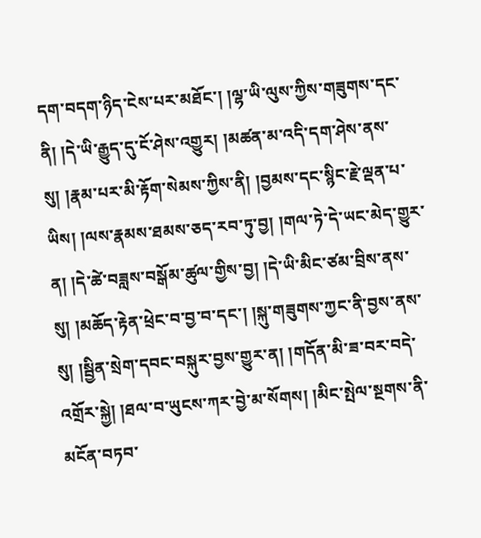དག་བདག་ཉིད་ངེས་པར་མཐོང་། །ལྷ་ཡི་ལུས་ཀྱིས་གཟུགས་དང་ནི། །དེ་ཡི་རྒྱུད་དུ་ངོ་ཤེས་འགྱུར། །མཚན་མ་འདི་དག་ཤེས་ནས་སུ། །རྣམ་པར་མི་རྟོག་སེམས་ཀྱིས་ནི། །བྱམས་དང་སྙིང་རྗེ་ལྡན་པ་ཡིས། །ལས་རྣམས་ཐམས་ཅད་རབ་ཏུ་བྱ། །གལ་ཏེ་དེ་ཡང་མེད་གྱུར་ན། །དེ་ཚེ་བཟླས་བསྒོམ་ཚུལ་གྱིས་བྱ། །དེ་ཡི་མིང་ཙམ་བྲིས་ནས་སུ། །མཆོད་རྟེན་ཕྲེང་བ་བྱ་བ་དང་། །སྐུ་གཟུགས་ཀྱང་ནི་བྱས་ནས་སུ། །སྦྱིན་སྲེག་དབང་བསྐུར་བྱས་གྱུར་ན། །གདོན་མི་ཟ་བར་བདེ་འགྲོར་སྐྱེ། །ཐལ་བ་ཡུངས་ཀར་བྱེ་མ་སོགས། །མིང་སྤེལ་སྔགས་ནི་མངོན་བཏབ་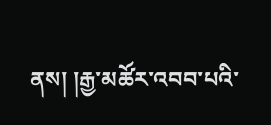ནས། །རྒྱ་མཚོར་འབབ་པའི་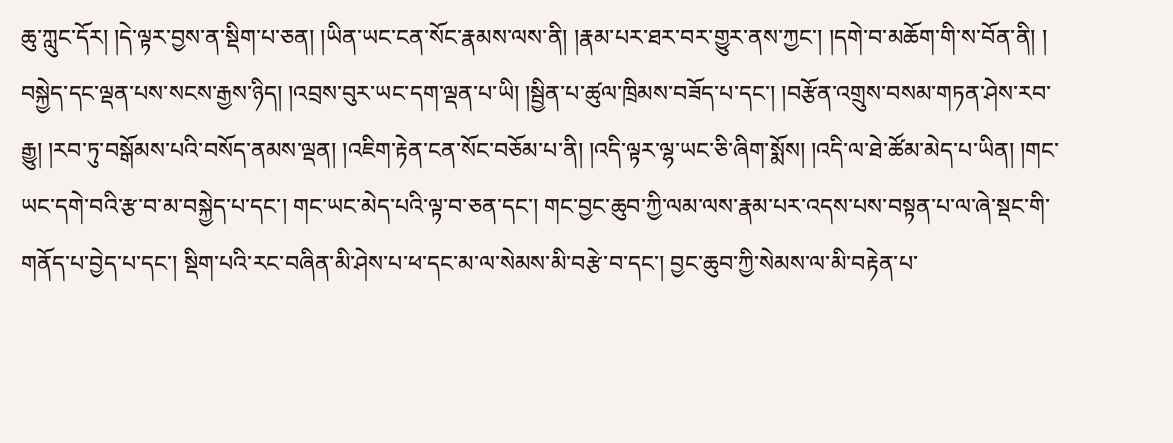ཆུ་ཀླུང་དོར། །དེ་ལྟར་བྱས་ན་སྡིག་པ་ཅན། །ཡིན་ཡང་ངན་སོང་རྣམས་ལས་ནི། །རྣམ་པར་ཐར་བར་གྱུར་ནས་ཀྱང་། །དགེ་བ་མཆོག་གི་ས་བོན་ནི། ། བསྐྱེད་དང་ལྡན་པས་སངས་རྒྱས་ཉིད། །འབྲས་བུར་ཡང་དག་ལྡན་པ་ཡི། །སྦྱིན་པ་ཚུལ་ཁྲིམས་བཟོད་པ་དང་། །བརྩོན་འགྲུས་བསམ་གཏན་ཤེས་རབ་རྒྱུ། །རབ་ཏུ་བསྒོམས་པའི་བསོད་ནམས་ལྡན། །འཇིག་རྟེན་ངན་སོང་བཅོམ་པ་ནི། །འདི་ལྟར་ལྷ་ཡང་ཅི་ཞིག་སྨོས། །འདི་ལ་ཐེ་ཚོམ་མེད་པ་ཡིན། །གང་ཡང་དགེ་བའི་རྩ་བ་མ་བསྐྱེད་པ་དང་། གང་ཡང་མེད་པའི་ལྟ་བ་ཅན་དང་། གང་བྱང་ཆུབ་ཀྱི་ལམ་ལས་རྣམ་པར་འདས་པས་བསྟན་པ་ལ་ཞེ་སྡང་གི་གནོད་པ་བྱེད་པ་དང་། སྡིག་པའི་རང་བཞིན་མི་ཤེས་པ་ཕ་དང་མ་ལ་སེམས་མི་བརྩེ་བ་དང་། བྱང་ཆུབ་ཀྱི་སེམས་ལ་མི་བརྟེན་པ་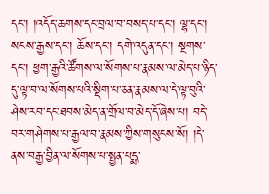དང་། །འདོད་ཆགས་དང་བྲལ་བ་བསད་པ་དང་། ལྷ་དང་། སངས་རྒྱས་དང་། ཆོས་དང་། དགེ་འདུན་དང་། སྔགས་དང་། ཕྱག་རྒྱའི་ཚོགས་ལ་སོགས་པ་རྣམས་ལ་མེད་པ་ཉིད་དུ་ལྟ་བ་ལ་སོགས་པའི་སྡིག་པ་ཅན་རྣམས་ལ་དེ་ལྟ་བུའི་ཤེས་རབ་དང་ཐབས་མེད་ན་གྲོལ་བ་མེད་དོ་ཞེས་པ། བདེ་བར་གཤེགས་པ་རྒྱལ་བ་རྣམས་ཀྱིས་གསུངས་སོ། །དེ་ནས་བརྒྱ་བྱིན་ལ་སོགས་པ་སྤྱན་པདྨ་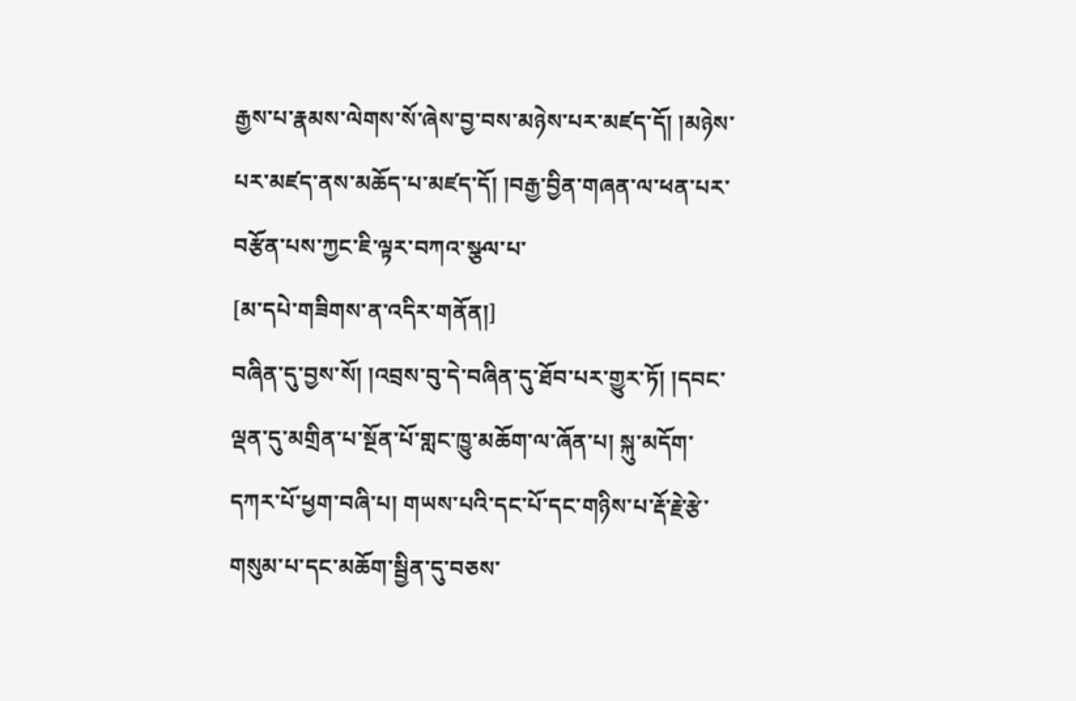རྒྱས་པ་རྣམས་ལེགས་སོ་ཞེས་བྱ་བས་མཉེས་པར་མཛད་དོ། །མཉེས་པར་མཛད་ནས་མཆོད་པ་མཛད་དོ། །བརྒྱ་བྱིན་གཞན་ལ་ཕན་པར་བརྩོན་པས་ཀྱང་ཇི་ལྟར་བཀའ་སྩལ་པ་
[མ་དཔེ་གཟིགས་ན་འདིར་གནོན།]
བཞིན་དུ་བྱས་སོ། །འབྲས་བུ་དེ་བཞིན་དུ་ཐོབ་པར་གྱུར་ཏོ། །དབང་ལྡན་དུ་མགྲིན་པ་སྔོན་པོ་གླང་ཁྱུ་མཆོག་ལ་ཞོན་པ། སྐུ་མདོག་དཀར་པོ་ཕྱག་བཞི་པ། གཡས་པའི་དང་པོ་དང་གཉིས་པ་རྡོ་རྗེ་རྩེ་གསུམ་པ་དང་མཆོག་སྦྱིན་དུ་བཅས་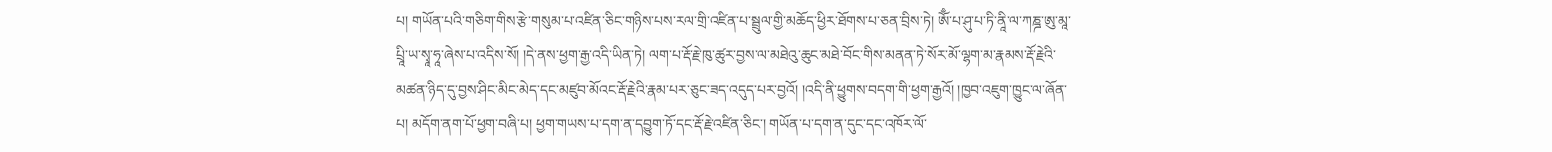པ། གཡོན་པའི་གཅིག་གིས་རྩེ་གསུམ་པ་འཛིན་ཅིང་གཉིས་པས་རལ་གྲི་འཛིན་པ་སྦྲུལ་གྱི་མཆོད་ཕྱིར་ཐོགས་པ་ཅན་བྲིས་ཏེ། ཨོྃ་པ་ཤུ་པ་ཏི་ནཱི་ལ་ཀཎྜ་ཨུ་མཱ་པྲཱི་ཡ་སྭཱ་ཧཱ་ཞེས་པ་འདིས་སོ། །དེ་ནས་ཕྱག་རྒྱ་འདི་ཡིན་ཏེ། ལག་པ་རྡོ་རྗེ་ཁུ་ཚུར་བྱས་ལ་མཐེའུ་ཆུང་མཐེ་བོང་གིས་མནན་ཏེ་སོར་མོ་ལྷག་མ་རྣམས་རྡོ་རྗེའི་མཚན་ཉིད་དུ་བྱས་ཤིང་མིང་མེད་དང་མཛུབ་མོའང་རྡོ་རྗེའི་རྣམ་པར་ཅུང་ཟད་འདུད་པར་བྱའོ། །འདི་ནི་ཕྱུགས་བདག་གི་ཕྱག་རྒྱའོ། །ཁྱབ་འཇུག་ཁྱུང་ལ་ཞོན་པ། མདོག་ནག་པོ་ཕྱག་བཞི་པ། ཕྱག་གཡས་པ་དག་ན་དབྱུག་ཏོ་དང་རྡོ་རྗེ་འཛིན་ཅིང་། གཡོན་པ་དག་ན་དུང་དང་འཁོར་ལོ་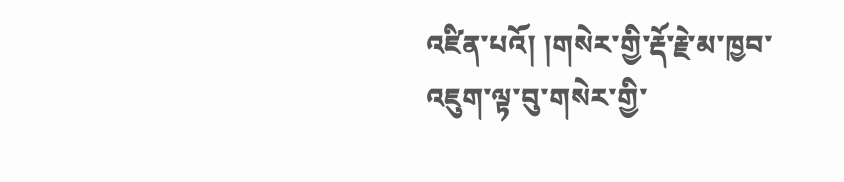འཛིན་པའོ། །གསེར་གྱི་རྡོ་རྗེ་མ་ཁྱབ་འཇུག་ལྟ་བུ་གསེར་གྱི་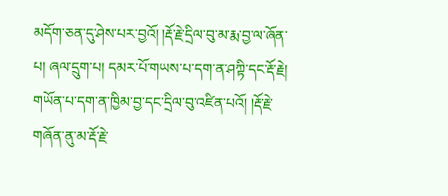མདོག་ཅན་དུ་ཤེས་པར་བྱའོ། །རྡོ་རྗེ་དྲིལ་བུ་མ་རྨ་བྱ་ལ་ཞོན་པ། ཞལ་དྲུག་པ། དམར་པོ་གཡས་པ་དག་ན་ཤཀྟི་དང་རྡོ་རྗེ། གཡོན་པ་དག་ན་ཁྱིམ་བྱ་དང་དྲིལ་བུ་འཛིན་པའོ། །རྡོ་རྗེ་གཞོན་ནུ་མ་རྡོ་རྗེ་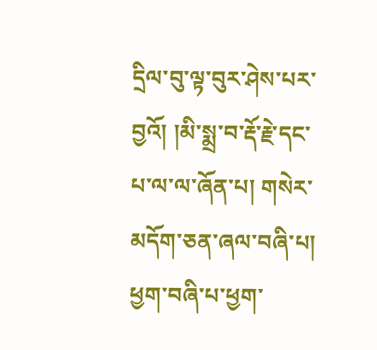དྲིལ་བུ་ལྟ་བུར་ཤེས་པར་བྱའོ། །མི་སྨྲ་བ་རྡོ་རྗེ་དང་པ་ལ་ལ་ཞོན་པ། གསེར་མདོག་ཅན་ཞལ་བཞི་པ། ཕྱག་བཞི་པ་ཕྱག་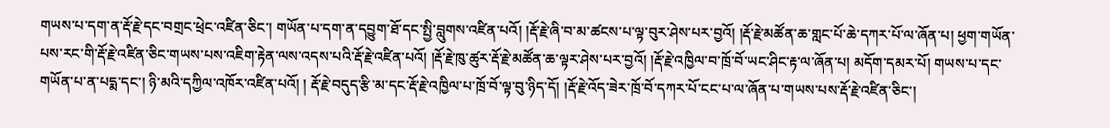གཡས་པ་དག་ན་རྡོ་རྗེ་དང་བགྲང་ཕྲེང་འཛིན་ཅིང་། གཡོན་པ་དག་ན་དབྱུག་ཐོ་དང་སྤྱི་བླུགས་འཛིན་པའོ། །རྡོ་རྗེ་ཞི་བ་མ་ཚངས་པ་ལྟ་བུར་ཤེས་པར་བྱའོ། །རྡོ་རྗེ་མཚོན་ཆ་གླང་པོ་ཆེ་དཀར་པོ་ལ་ཞོན་པ། ཕྱག་གཡོན་པས་རང་གི་རྡོ་རྗེ་འཛིན་ཅིང་གཡས་པས་འཇིག་རྟེན་ལས་འདས་པའི་རྡོ་རྗེ་འཛིན་པའོ། །རྡོ་རྗེ་ཁུ་ཚུར་རྡོ་རྗེ་མཚོན་ཆ་ལྟར་ཤེས་པར་བྱའོ། །རྡོ་རྗེ་འཁྱིལ་བ་ཁྲོ་བོ་ཡང་ཤིང་རྟ་ལ་ཞོན་པ། མདོག་དམར་པོ། གཡས་པ་དང་གཡོན་པ་ན་པདྨ་དང་། ཉི་མའི་དཀྱིལ་འཁོར་འཛིན་པའོ། ། རྡོ་རྗེ་བདུད་རྩི་མ་དང་རྡོ་རྗེ་འཁྱིལ་པ་ཁྲོ་བོ་ལྟ་བུ་ཉིད་དོ། །རྡོ་རྗེ་འོད་ཟེར་ཁྲོ་བོ་དཀར་པོ་ངང་པ་ལ་ཞོན་པ་གཡས་པས་རྡོ་རྗེ་འཛིན་ཅིང་།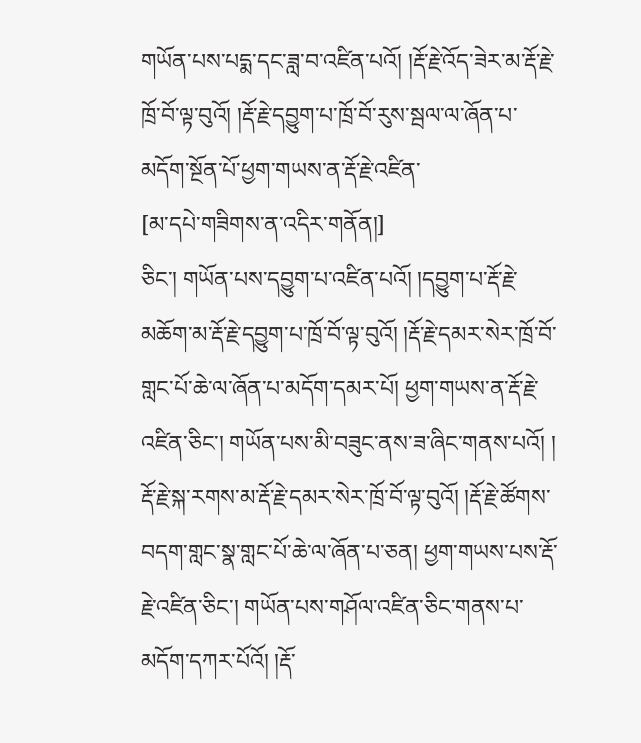གཡོན་པས་པདྨ་དང་ཟླ་བ་འཛིན་པའོ། །རྡོ་རྗེ་འོད་ཟེར་མ་རྡོ་རྗེ་ཁྲོ་བོ་ལྟ་བུའོ། །རྡོ་རྗེ་དབྱུག་པ་ཁྲོ་བོ་རུས་སྦལ་ལ་ཞོན་པ་མདོག་སྔོན་པོ་ཕྱག་གཡས་ན་རྡོ་རྗེ་འཛིན་
[མ་དཔེ་གཟིགས་ན་འདིར་གནོན།]
ཅིང་། གཡོན་པས་དབྱུག་པ་འཛིན་པའོ། །དབྱུག་པ་རྡོ་རྗེ་མཆོག་མ་རྡོ་རྗེ་དབྱུག་པ་ཁྲོ་བོ་ལྟ་བུའོ། །རྡོ་རྗེ་དམར་སེར་ཁྲོ་བོ་གླང་པོ་ཆེ་ལ་ཞོན་པ་མདོག་དམར་པོ། ཕྱག་གཡས་ན་རྡོ་རྗེ་འཛིན་ཅིང་། གཡོན་པས་མི་བཟུང་ནས་ཟ་ཞིང་གནས་པའོ། ། རྡོ་རྗེ་སྐ་རགས་མ་རྡོ་རྗེ་དམར་སེར་ཁྲོ་བོ་ལྟ་བུའོ། །རྡོ་རྗེ་ཚོགས་བདག་གླང་སྣ་གླང་པོ་ཆེ་ལ་ཞོན་པ་ཅན། ཕྱག་གཡས་པས་རྡོ་རྗེ་འཛིན་ཅིང་། གཡོན་པས་གཤོལ་འཛིན་ཅིང་གནས་པ་མདོག་དཀར་པོའོ། །རྡོ་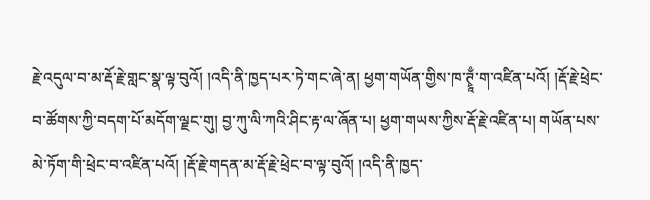རྗེ་འདུལ་བ་མ་རྡོ་རྗེ་གླང་སྣ་ལྟ་བུའོ། །འདི་ནི་ཁྱད་པར་ཏེ་གང་ཞེ་ན། ཕྱག་གཡོན་གྱིས་ཁ་ཊྭཱྃ་ག་འཛིན་པའོ། །རྡོ་རྗེ་ཕྲེང་བ་ཚོགས་ཀྱི་བདག་པོ་མདོག་ལྗང་གུ། བྱ་ཀུ་ལི་ཀའི་ཤིང་རྟ་ལ་ཞོན་པ། ཕྱག་གཡས་ཀྱིས་རྡོ་རྗེ་འཛིན་པ། གཡོན་པས་མེ་ཏོག་གི་ཕྲེང་བ་འཛིན་པའོ། །རྡོ་རྗེ་གདན་མ་རྡོ་རྗེ་ཕྲེང་བ་ལྟ་བུའོ། །འདི་ནི་ཁྱད་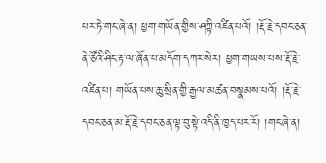པར་ཏེ་གང་ཞེ་ན། ཕྱག་གཡོན་གྱིས་ཤཀྟི་འཛིན་པའོ། །རྡོ་རྗེ་དབང་ཅན་ནེ་ཙོའི་ཤིང་རྟ་ལ་ཞོན་པ་མདོག་དཀར་སེར། ཕྱག་གཡས་པས་རྡོ་རྗེ་འཛིན་པ། གཡོན་པས་ཆུ་སྲིན་གྱི་རྒྱལ་མཚན་བསྣམས་པའོ། །རྡོ་རྗེ་དབང་ཅན་མ་རྡོ་རྗེ་དབང་ཅན་ལྟ་བུ་སྟེ་འདི་ནི་ཁྱད་པར་རོ། །གང་ཞེ་ན།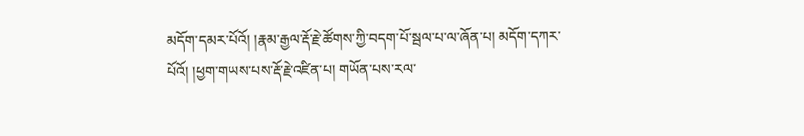མདོག་དམར་པོའོ། །རྣམ་རྒྱལ་རྡོ་རྗེ་ཚོགས་ཀྱི་བདག་པོ་སྦལ་པ་ལ་ཞོན་པ། མདོག་དཀར་པོའོ། །ཕྱག་གཡས་པས་རྡོ་རྗེ་འཛིན་པ། གཡོན་པས་རལ་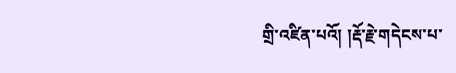གྲི་འཛིན་པའོ། །རྡོ་རྗེ་གདེངས་པ་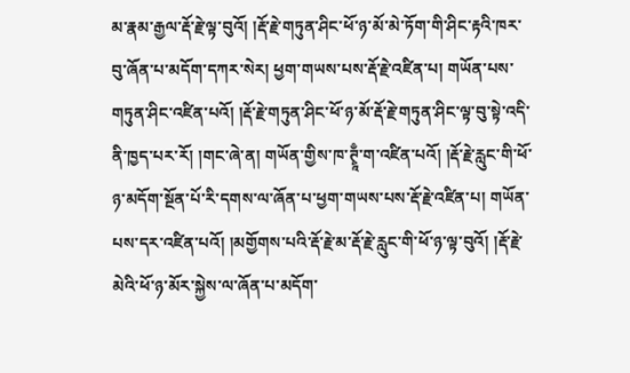མ་རྣམ་རྒྱལ་རྡོ་རྗེ་ལྟ་བུའོ། །རྡོ་རྗེ་གཏུན་ཤིང་ཕོ་ཉ་མོ་མེ་ཏོག་གི་ཤིང་རྟའི་ཁར་བུ་ཞོན་པ་མདོག་དཀར་སེར། ཕྱག་གཡས་པས་རྡོ་རྗེ་འཛིན་པ། གཡོན་པས་གཏུན་ཤིང་འཛིན་པའོ། །རྡོ་རྗེ་གཏུན་ཤིང་ཕོ་ཉ་མོ་རྡོ་རྗེ་གཏུན་ཤིང་ལྟ་བུ་སྟེ་འདི་ནི་ཁྱད་པར་རོ། །གང་ཞེ་ན། གཡོན་གྱིས་ཁ་ཊྭཱྃ་ག་འཛིན་པའོ། །རྡོ་རྗེ་རླུང་གི་ཕོ་ཉ་མདོག་སྔོན་པོ་རི་དགས་ལ་ཞོན་པ་ཕྱག་གཡས་པས་རྡོ་རྗེ་འཛིན་པ། གཡོན་པས་དར་འཛིན་པའོ། །མགྱོགས་པའི་རྡོ་རྗེ་མ་རྡོ་རྗེ་རླུང་གི་ཕོ་ཉ་ལྟ་བུའོ། །རྡོ་རྗེ་མེའི་ཕོ་ཉ་མོར་སྐྱེས་ལ་ཞོན་པ་མདོག་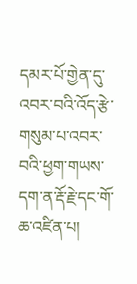དམར་པོ་གྱེན་དུ་འབར་བའི་འོད་རྩེ་གསུམ་པ་འབར་བའི་ཕྱག་གཡས་དག་ན་རྡོ་རྗེ་དང་གོ་ཆ་འཛིན་པ།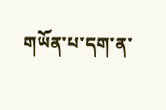གཡོན་པ་དག་ན་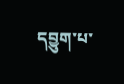དབྱུག་པ་